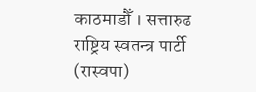काठमाडौँ । सत्तारुढ राष्ट्रिय स्वतन्त्र पार्टी (रास्वपा)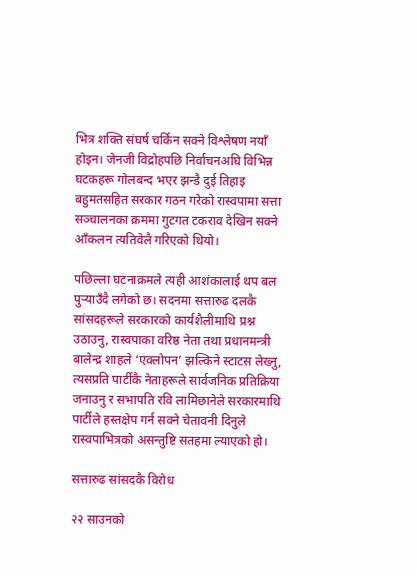भित्र शक्ति संघर्ष चर्किन सक्ने विश्लेषण नयाँ होइन। जेनजी विद्रोहपछि निर्वाचनअघि विभिन्न घटकहरू गोलबन्द भएर झन्डै दुई तिहाइ बहुमतसहित सरकार गठन गरेको रास्वपामा सत्ता सञ्चालनका क्रममा गुटगत टकराव देखिन सक्ने आँकलन त्यतिवेलै गरिएको थियो।

पछिल्ला घटनाक्रमले त्यही आशंकालाई थप बल पुर्‍याउँदै लगेको छ। सदनमा सत्तारुढ दलकै सांसदहरूले सरकारको कार्यशैलीमाथि प्रश्न उठाउनु, रास्वपाका वरिष्ठ नेता तथा प्रधानमन्त्री बालेन्द्र शाहले ‘एक्लोपन’ झल्किने स्टाटस लेख्नु, त्यसप्रति पार्टीकै नेताहरूले सार्वजनिक प्रतिक्रिया जनाउनु र सभापति रवि लामिछानेले सरकारमाथि पार्टीले हस्तक्षेप गर्न सक्ने चेतावनी दिनुले रास्वपाभित्रको असन्तुष्टि सतहमा ल्याएको हो।

सत्तारुढ सांसदकै विरोध

२२ साउनको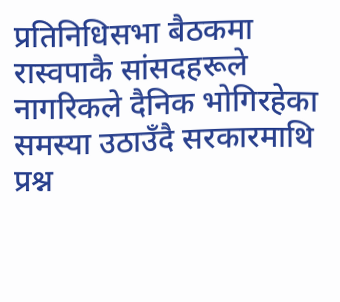प्रतिनिधिसभा बैठकमा रास्वपाकै सांसदहरूले नागरिकले दैनिक भोगिरहेका समस्या उठाउँदै सरकारमाथि प्रश्न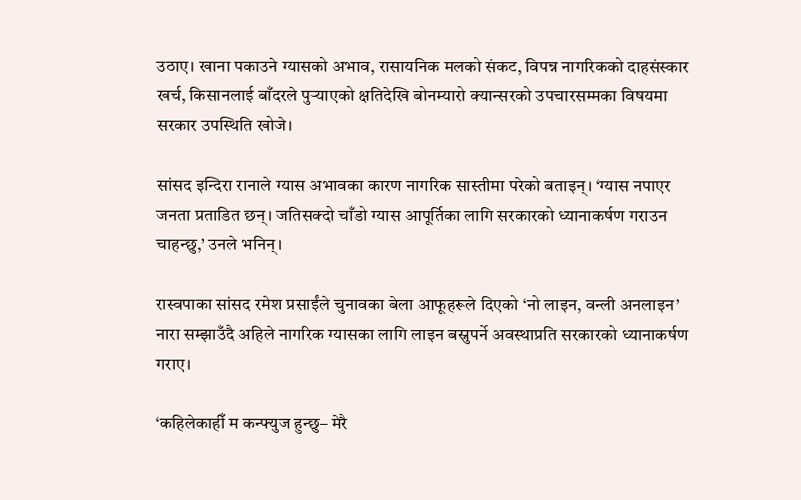उठाए। खाना पकाउने ग्यासको अभाव, रासायनिक मलको संकट, विपन्न नागरिकको दाहसंस्कार खर्च, किसानलाई बाँदरले पुर्‍याएको क्षतिदेखि बोनम्यारो क्यान्सरको उपचारसम्मका विषयमा सरकार उपस्थिति खोजे।

सांसद इन्दिरा रानाले ग्यास अभावका कारण नागरिक सास्तीमा परेको बताइन्। ‘ग्यास नपाएर जनता प्रताडित छन्। जतिसक्दो चाँडो ग्यास आपूर्तिका लागि सरकारको ध्यानाकर्षण गराउन चाहन्छु,’ उनले भनिन्।

रास्वपाका सांसद रमेश प्रसाईंले चुनावका बेला आफूहरूले दिएको ‘नो लाइन, वन्ली अनलाइन’ नारा सम्झाउँदै अहिले नागरिक ग्यासका लागि लाइन बस्नुपर्ने अवस्थाप्रति सरकारको ध्यानाकर्षण गराए।

‘कहिलेकाहीँ म कन्फ्युज हुन्छु– मेरै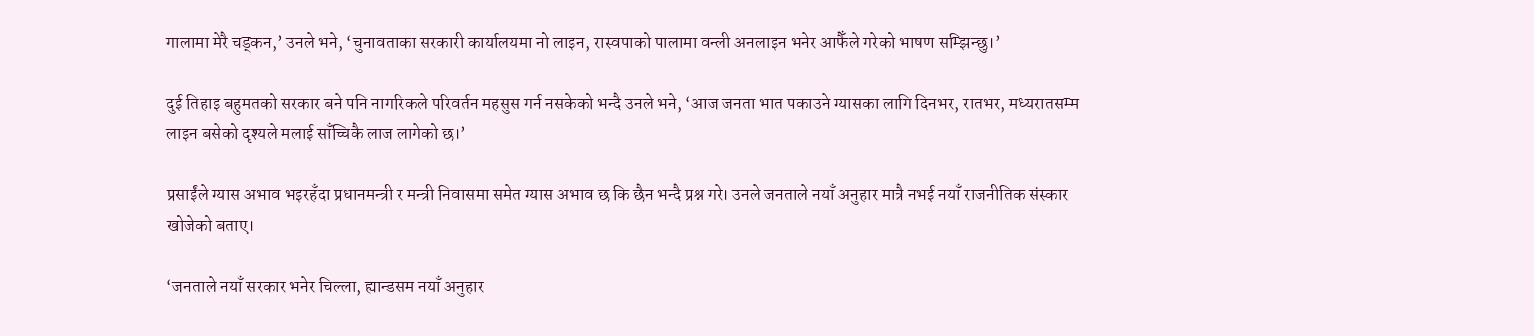गालामा मेरै चड्कन,’ उनले भने, ‘चुनावताका सरकारी कार्यालयमा नो लाइन, रास्वपाको पालामा वन्ली अनलाइन भनेर आफैँले गरेको भाषण सम्झिन्छु।’

दुई तिहाइ बहुमतको सरकार बने पनि नागरिकले परिवर्तन महसुस गर्न नसकेको भन्दै उनले भने, ‘आज जनता भात पकाउने ग्यासका लागि दिनभर, रातभर, मध्यरातसम्म लाइन बसेको दृश्यले मलाई साँच्चिकै लाज लागेको छ।’

प्रसाईंले ग्यास अभाव भइरहँदा प्रधानमन्त्री र मन्त्री निवासमा समेत ग्यास अभाव छ कि छैन भन्दै प्रश्न गरे। उनले जनताले नयाँ अनुहार मात्रै नभई नयाँ राजनीतिक संस्कार खोजेको बताए।

‘जनताले नयाँ सरकार भनेर चिल्ला, ह्यान्डसम नयाँ अनुहार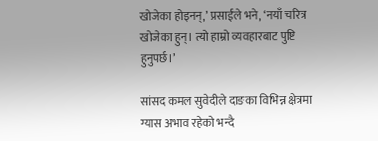खोजेका होइनन्,’ प्रसाईंले भने, ‘नयाँ चरित्र खोजेका हुन्। त्यो हाम्रो व्यवहारबाट पुष्टि हुनुपर्छ।’

सांसद कमल सुवेदीले दाङका विभिन्न क्षेत्रमा ग्यास अभाव रहेको भन्दै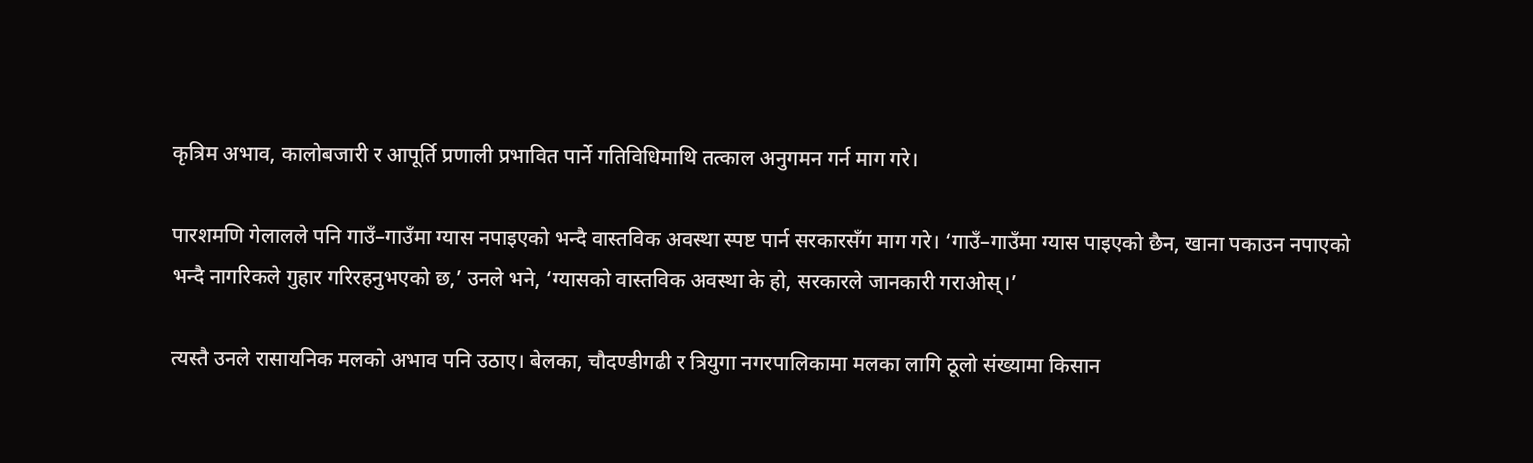कृत्रिम अभाव, कालोबजारी र आपूर्ति प्रणाली प्रभावित पार्ने गतिविधिमाथि तत्काल अनुगमन गर्न माग गरे।

पारशमणि गेलालले पनि गाउँ–गाउँमा ग्यास नपाइएको भन्दै वास्तविक अवस्था स्पष्ट पार्न सरकारसँग माग गरे। ‘गाउँ–गाउँमा ग्यास पाइएको छैन, खाना पकाउन नपाएको भन्दै नागरिकले गुहार गरिरहनुभएको छ,’ उनले भने, ‘ग्यासको वास्तविक अवस्था के हो, सरकारले जानकारी गराओस्।’

त्यस्तै उनले रासायनिक मलको अभाव पनि उठाए। बेलका, चौदण्डीगढी र त्रियुगा नगरपालिकामा मलका लागि ठूलो संख्यामा किसान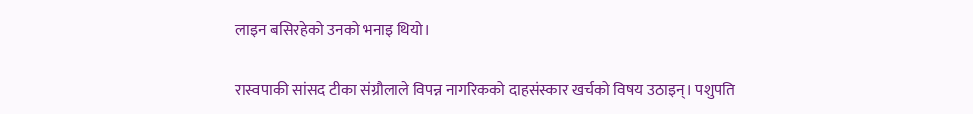लाइन बसिरहेको उनको भनाइ थियो।

रास्वपाकी सांसद टीका संग्रौलाले विपन्न नागरिकको दाहसंस्कार खर्चको विषय उठाइन्। पशुपति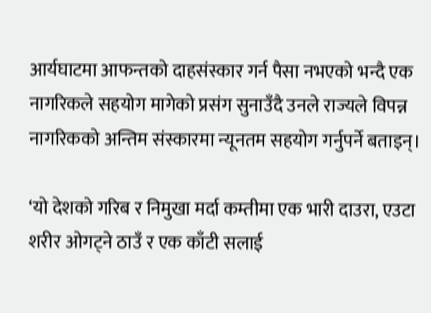आर्यघाटमा आफन्तको दाहसंस्कार गर्न पैसा नभएको भन्दै एक नागरिकले सहयोग मागेको प्रसंग सुनाउँदै उनले राज्यले विपन्न नागरिकको अन्तिम संस्कारमा न्यूनतम सहयोग गर्नुपर्ने बताइन्।

‘यो देशको गरिब र निमुखा मर्दा कम्तीमा एक भारी दाउरा, एउटा शरीर ओगट्ने ठाउँ र एक काँटी सलाई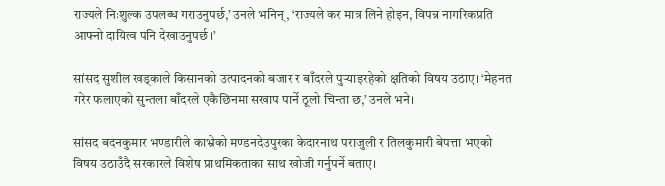राज्यले निःशुल्क उपलब्ध गराउनुपर्छ,’ उनले भनिन्, ‘राज्यले कर मात्र लिने होइन, विपन्न नागरिकप्रति आफ्नो दायित्व पनि देखाउनुपर्छ।’

सांसद सुशील खड्काले किसानको उत्पादनको बजार र बाँदरले पुर्‍याइरहेको क्षतिको विषय उठाए। ‘मेहनत गरेर फलाएको सुन्तला बाँदरले एकैछिनमा सखाप पार्ने ठूलो चिन्ता छ,’ उनले भने।

सांसद बदनकुमार भण्डारीले काभ्रेको मण्डनदेउपुरका केदारनाथ पराजुली र तिलकुमारी बेपत्ता भएको विषय उठाउँदै सरकारले विशेष प्राथमिकताका साथ खोजी गर्नुपर्ने बताए।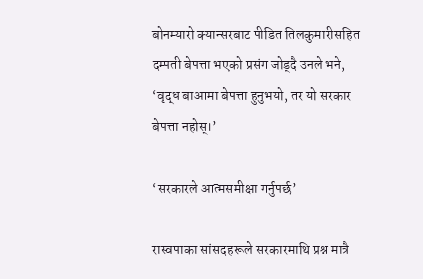बोनम्यारो क्यान्सरबाट पीडित तिलकुमारीसहित दम्पती बेपत्ता भएको प्रसंग जोड्दै उनले भने, ‘वृद्ध बाआमा बेपत्ता हुनुभयो, तर यो सरकार बेपत्ता नहोस्।’

‘सरकारले आत्मसमीक्षा गर्नुपर्छ’

रास्वपाका सांसदहरूले सरकारमाथि प्रश्न मात्रै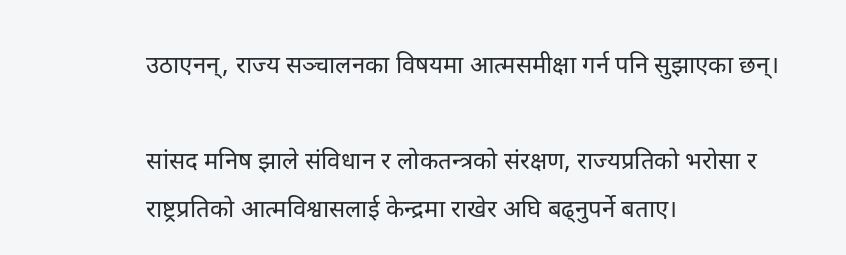उठाएनन्, राज्य सञ्चालनका विषयमा आत्मसमीक्षा गर्न पनि सुझाएका छन्।

सांसद मनिष झाले संविधान र लोकतन्त्रको संरक्षण, राज्यप्रतिको भरोसा र राष्ट्रप्रतिको आत्मविश्वासलाई केन्द्रमा राखेर अघि बढ्नुपर्ने बताए।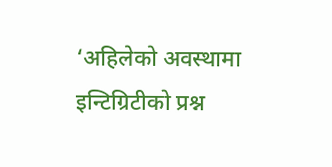‘अहिलेको अवस्थामा इन्टिग्रिटीको प्रश्न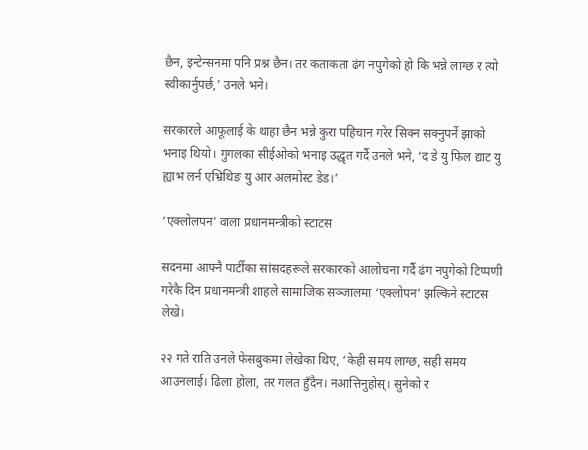छैन, इन्टेन्सनमा पनि प्रश्न छैन। तर कताकता ढंग नपुगेको हो कि भन्ने लाग्छ र त्यो स्वीकार्नुपर्छ,’ उनले भने।

सरकारले आफूलाई के थाहा छैन भन्ने कुरा पहिचान गरेर सिक्न सक्नुपर्ने झाको भनाइ थियो। गुगलका सीईओको भनाइ उद्धृत गर्दै उनले भने, ‘द डे यु फिल द्याट यु ह्याभ लर्न एभ्रिथिङ यु आर अलमोस्ट डेड।’

‘एक्लोलपन’ वाला प्रधानमन्त्रीको स्टाटस

सदनमा आफ्नै पार्टीका सांसदहरूले सरकारको आलोचना गर्दै ढंग नपुगेको टिप्पणी गरेकै दिन प्रधानमन्त्री शाहले सामाजिक सञ्जालमा ‘एक्लोपन’ झल्किने स्टाटस लेखे।

२२ गते राति उनले फेसबुकमा लेखेका थिए, ‘केही समय लाग्छ, सही समय आउनलाई। ढिला होला, तर गलत हुँदैन। नआत्तिनुहोस्। सुनेको र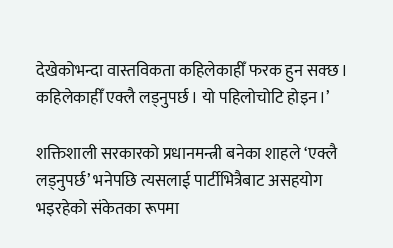देखेकोभन्दा वास्तविकता कहिलेकाहीँ फरक हुन सक्छ। कहिलेकाहीँ एक्लै लड्नुपर्छ। यो पहिलोचोटि होइन।’

शक्तिशाली सरकारको प्रधानमन्त्री बनेका शाहले ‘एक्लै लड्नुपर्छ’ भनेपछि त्यसलाई पार्टीभित्रैबाट असहयोग भइरहेको संकेतका रूपमा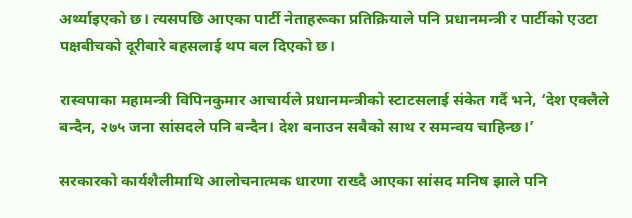अर्थ्याइएको छ। त्यसपछि आएका पार्टी नेताहरूका प्रतिक्रियाले पनि प्रधानमन्त्री र पार्टीको एउटा पक्षबीचको दूरीबारे बहसलाई थप बल दिएको छ।

रास्वपाका महामन्त्री विपिनकुमार आचार्यले प्रधानमन्त्रीको स्टाटसलाई संकेत गर्दै भने, ‘देश एक्लैले बन्दैन, २७५ जना सांसदले पनि बन्दैन। देश बनाउन सबैको साथ र समन्वय चाहिन्छ।’

सरकारको कार्यशैलीमाथि आलोचनात्मक धारणा राख्दै आएका सांसद मनिष झाले पनि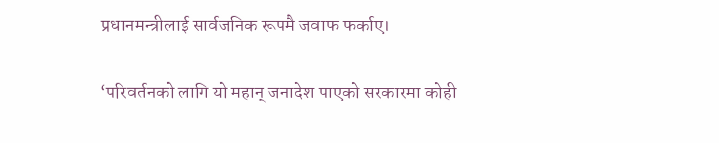प्रधानमन्त्रीलाई सार्वजनिक रूपमै जवाफ फर्काए।

‘परिवर्तनको लागि यो महान् जनादेश पाएको सरकारमा कोही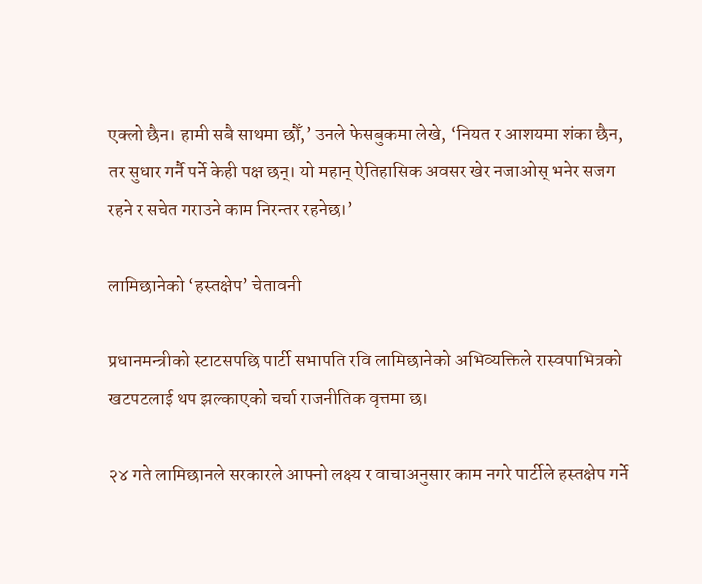एक्लो छैन। हामी सबै साथमा छौँ,’ उनले फेसबुकमा लेखे, ‘नियत र आशयमा शंका छैन, तर सुधार गर्नै पर्ने केही पक्ष छन्। यो महान् ऐतिहासिक अवसर खेर नजाओस् भनेर सजग रहने र सचेत गराउने काम निरन्तर रहनेछ।’

लामिछानेको ‘हस्तक्षेप’ चेतावनी

प्रधानमन्त्रीको स्टाटसपछि पार्टी सभापति रवि लामिछानेको अभिव्यक्तिले रास्वपाभित्रको खटपटलाई थप झल्काएको चर्चा राजनीतिक वृत्तमा छ।

२४ गते लामिछानले सरकारले आफ्नो लक्ष्य र वाचाअनुसार काम नगरे पार्टीले हस्तक्षेप गर्ने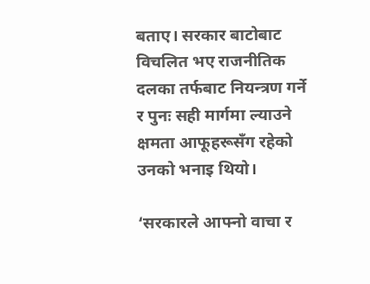बताए। सरकार बाटोबाट विचलित भए राजनीतिक दलका तर्फबाट नियन्त्रण गर्ने र पुनः सही मार्गमा ल्याउने क्षमता आफूहरूसँग रहेको उनको भनाइ थियो।

‘सरकारले आफ्नो वाचा र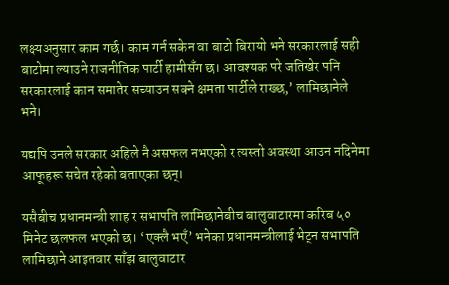लक्ष्यअनुसार काम गर्छ। काम गर्न सकेन वा बाटो बिरायो भने सरकारलाई सही बाटोमा ल्याउने राजनीतिक पार्टी हामीसँग छ। आवश्यक परे जतिखेर पनि सरकारलाई कान समातेर सच्याउन सक्ने क्षमता पार्टीले राख्छ,’ लामिछानेले भने।

यद्यपि उनले सरकार अहिले नै असफल नभएको र त्यस्तो अवस्था आउन नदिनेमा आफूहरू सचेत रहेको बताएका छन्।

यसैबीच प्रधानमन्त्री शाह र सभापति लामिछानेबीच बालुवाटारमा करिब ५० मिनेट छलफल भएको छ। ‘एक्लै भएँ’ भनेका प्रधानमन्त्रीलाई भेट्न सभापति लामिछाने आइतवार साँझ बालुवाटार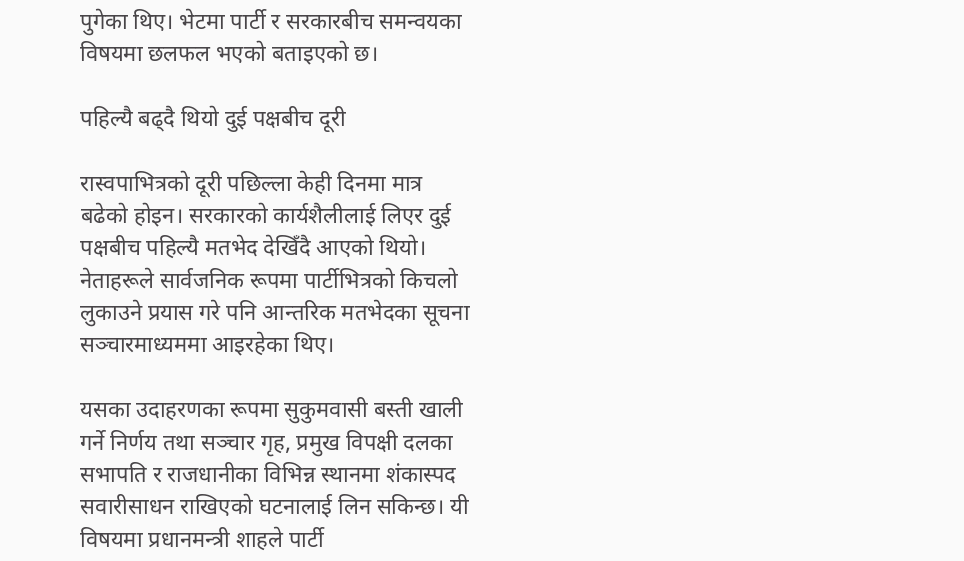पुगेका थिए। भेटमा पार्टी र सरकारबीच समन्वयका विषयमा छलफल भएको बताइएको छ।

पहिल्यै बढ्दै थियो दुई पक्षबीच दूरी

रास्वपाभित्रको दूरी पछिल्ला केही दिनमा मात्र बढेको होइन। सरकारको कार्यशैलीलाई लिएर दुई पक्षबीच पहिल्यै मतभेद देखिँदै आएको थियो। नेताहरूले सार्वजनिक रूपमा पार्टीभित्रको किचलो लुकाउने प्रयास गरे पनि आन्तरिक मतभेदका सूचना सञ्चारमाध्यममा आइरहेका थिए।

यसका उदाहरणका रूपमा सुकुमवासी बस्ती खाली गर्ने निर्णय तथा सञ्चार गृह, प्रमुख विपक्षी दलका सभापति र राजधानीका विभिन्न स्थानमा शंकास्पद सवारीसाधन राखिएको घटनालाई लिन सकिन्छ। यी विषयमा प्रधानमन्त्री शाहले पार्टी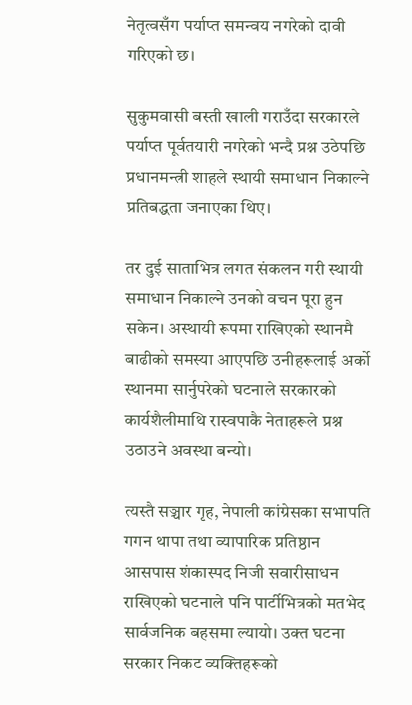नेतृत्वसँग पर्याप्त समन्वय नगरेको दावी गरिएको छ।

सुकुमवासी बस्ती खाली गराउँदा सरकारले पर्याप्त पूर्वतयारी नगरेको भन्दै प्रश्न उठेपछि प्रधानमन्त्री शाहले स्थायी समाधान निकाल्ने प्रतिबद्धता जनाएका थिए।

तर दुई साताभित्र लगत संकलन गरी स्थायी समाधान निकाल्ने उनको वचन पूरा हुन सकेन। अस्थायी रूपमा राखिएको स्थानमै बाढीको समस्या आएपछि उनीहरूलाई अर्को स्थानमा सार्नुपरेको घटनाले सरकारको कार्यशैलीमाथि रास्वपाकै नेताहरूले प्रश्न उठाउने अवस्था बन्यो।

त्यस्तै सञ्चार गृह, नेपाली कांग्रेसका सभापति गगन थापा तथा व्यापारिक प्रतिष्ठान आसपास शंकास्पद निजी सवारीसाधन राखिएको घटनाले पनि पार्टीभित्रको मतभेद सार्वजनिक बहसमा ल्यायो। उक्त घटना सरकार निकट व्यक्तिहरूको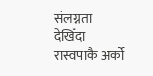संलग्नता देखिँदा रास्वपाकै अर्को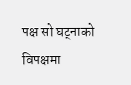पक्ष सो घट्नाको विपक्षमा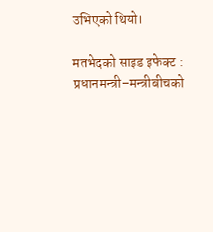उभिएको थियो।

मतभेदको साइड इफेक्ट : प्रधानमन्त्री–मन्त्रीबीचको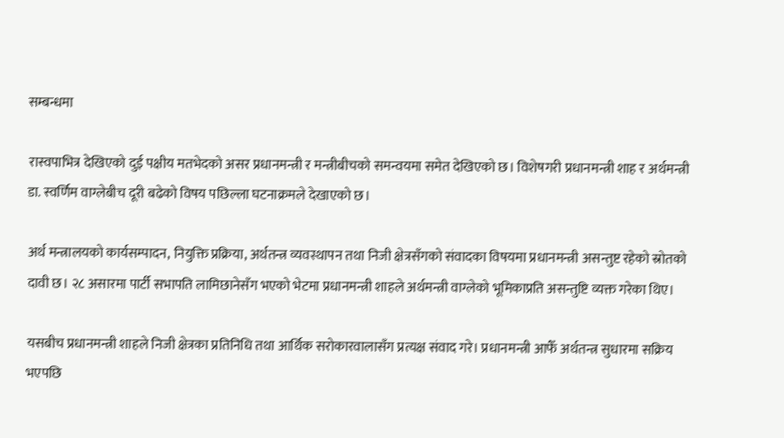सम्बन्धमा

रास्वपाभित्र देखिएको दुई पक्षीय मतभेदको असर प्रधानमन्त्री र मन्त्रीबीचको समन्वयमा समेत देखिएको छ। विशेषगरी प्रधानमन्त्री शाह र अर्थमन्त्री डा. स्वर्णिम वाग्लेबीच दूरी बढेको विषय पछिल्ला घटनाक्रमले देखाएको छ।

अर्थ मन्त्रालयको कार्यसम्पादन, नियुक्ति प्रक्रिया, अर्थतन्त्र व्यवस्थापन तथा निजी क्षेत्रसँगको संवादका विषयमा प्रधानमन्त्री असन्तुष्ट रहेको स्रोतको दावी छ। २८ असारमा पार्टी सभापति लामिछानेसँग भएको भेटमा प्रधानमन्त्री शाहले अर्थमन्त्री वाग्लेको भूमिकाप्रति असन्तुष्टि व्यक्त गरेका थिए।

यसबीच प्रधानमन्त्री शाहले निजी क्षेत्रका प्रतिनिधि तथा आर्थिक सरोकारवालासँग प्रत्यक्ष संवाद गरे। प्रधानमन्त्री आफैँ अर्थतन्त्र सुधारमा सक्रिय भएपछि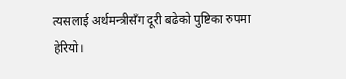त्यसलाई अर्थमन्त्रीसँग दूरी बढेको पुष्टिका रुपमा हेरियो।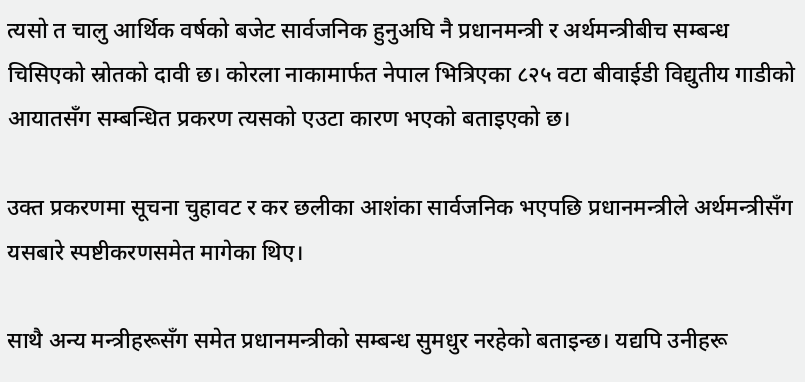त्यसो त चालु आर्थिक वर्षको बजेट सार्वजनिक हुनुअघि नै प्रधानमन्त्री र अर्थमन्त्रीबीच सम्बन्ध चिसिएको स्रोतको दावी छ। कोरला नाकामार्फत नेपाल भित्रिएका ८२५ वटा बीवाईडी विद्युतीय गाडीको आयातसँग सम्बन्धित प्रकरण त्यसको एउटा कारण भएको बताइएको छ।

उक्त प्रकरणमा सूचना चुहावट र कर छलीका आशंका सार्वजनिक भएपछि प्रधानमन्त्रीले अर्थमन्त्रीसँग यसबारे स्पष्टीकरणसमेत मागेका थिए।

साथै अन्य मन्त्रीहरूसँग समेत प्रधानमन्त्रीको सम्बन्ध सुमधुर नरहेको बताइन्छ। यद्यपि उनीहरू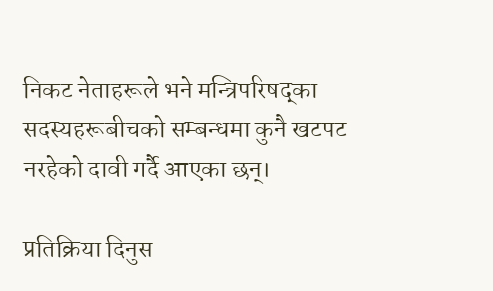निकट नेताहरूले भने मन्त्रिपरिषद्का सदस्यहरूबीचको सम्बन्धमा कुनै खटपट नरहेको दावी गर्दै आएका छन्।

प्रतिक्रिया दिनुस